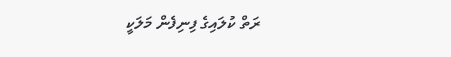ރަތް ކުލައިގެ ފިނިފެން މަލަކީ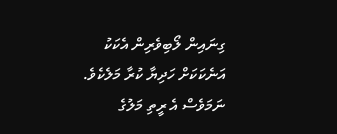ގިނައިން ލޯބިވެރިން އެކަކު އަނެކަކަށް ހަދިޔާ ކުރާ މަލެކެވެ. ނަމަވެސް އެ ރީތި މަލުގެ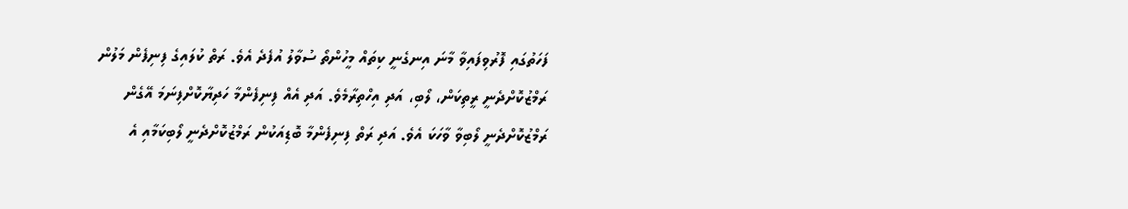ފަހަތުގައި ފޮރުވިފައިވާ މާނަ އިނގެނީ ކިތައް މީހުންތޯ ސުވާލު އުފެދެ އެވެ. ރަތް ކުލައިގެ ފިނިފެން މަލުން ރަމްޒުކޮށްދެނީ ރީތިކަން، ލޯބި، އަދި އިހްތިރާމެވެ. އަދި އެއް ފިނިފެންމާ ހަދިޔާކޮށްފިނަމަ އޭގެން ރަމްޒުކޮށްދެނީ ލޯބިވާ ވާހަކަ އެވެ. އަދި ރަތް ފިނިފެންމާ ބޮޑިއަކުން ރަމްޒުކޮށްދެނީ ލޯބިކަމާއި އެ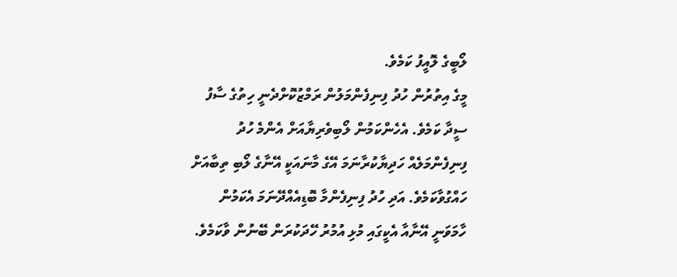ލޯބީގެ ލޮއީފު ކަމެވެ.
މީގެ އިތުރުން ހުދު ފިނިފެންމަލުން ރަމްޒުކޮށްދެނީ ހިތުގެ ސާފު ސީދާ ކަމެވެ. އެހެންކަމުން ލޯބިވެރިޔާއަށް އެންމެ ހުދު ފިނިފެންމަލެއް ހަދިޔާކުރާނަމަ އޭގެ މާނައަކީ އޭނާގެ ލޯބި ތިބާއަށް ހައްގުވާކަމެވެ. އަދި ހުދު ފިނިފެންމާ ބޮޑިއެއްދޭނަމަ އެކަމުން ހާމަވަނީ އޭނާއާ އެކީގައި މުޅި އުމުރު ހޭދަކުރަން ބޭނުން ވާކަމެވެ.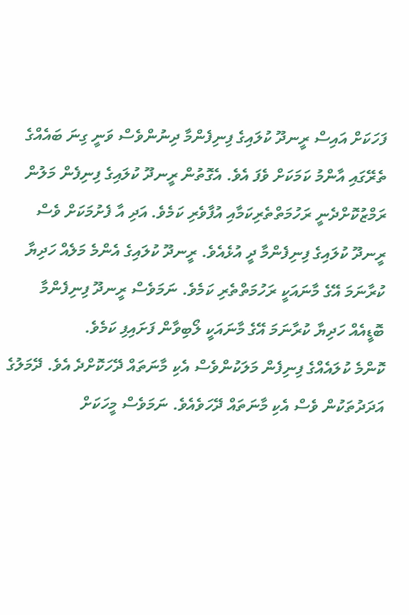ފަހަކަށް އައިސް ރީނދޫ ކުލައިގެ ފިނިފެންމާ ދިނުންވެސް ވަނީ ގިނަ ބައެއްގެ ތެރޭގައި އާންމު ކަމަކަށް ވެފަ އެވެ. އެގޮތުން ރީނދޫ ކުލައިގެ ފިނިފެން މަލުން ރަމްޒުކޮށްދެނީ ރަހުމަތްތެރިކަމާއި އުފާވެރި ކަމެވެ. އަދި އާ ފެށުމަކަށް ވެސް ރީނދޫ ކުލައިގެ ފިނިފެންމާ ދީ އުޅެއެވެ. ރީނދޫ ކުލައިގެ އެންމެ މަލެއް ހަދިޔާ ކުރާނަމަ އޭގެ މާނައަކީ ރަހުމަތްތެރި ކަމެވެ. ނަމަވެސް ރީނދޫ ފިނިފެންމާ ބޮޑީއެއް ހަދިޔާ ކުރާނަމަ އޭގެ މާނައަކީ ލޯބިވާން ފަށައިފި ކަމެވެ.
ކޮންމެ ކުލައެއްގެ ފިނިފެން މަލަކުންވެސް އެކި މާނަތައް ދޭހަކޮށްދެ އެވެ. ދޭމަލުގެ އަދަދުތަކުން ވެސް އެކި މާނަތައް ދޭހަވެއެވެ. ނަމަވެސް މީހަކަށް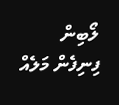ލޯބިން ފިނިފެން މަލެއް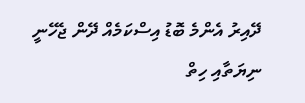ދޭއިރު އެންމެ ބޮޑު އިސްކަމެއް ދޭން ޖެހޭނީ ނިޔަތާއި ހިތް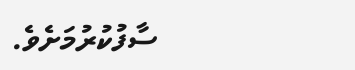ސާފުކުރުމަށެވެ.